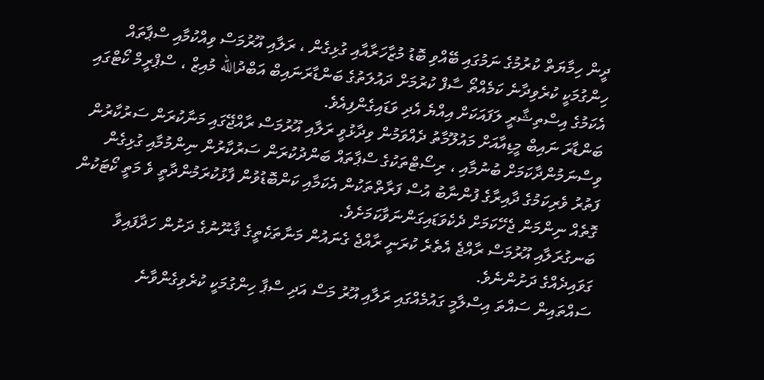ދީން ހިމާޔަތް ކުރުމުގެ ނަމުގައި ބޭއްވި ބޮޑު މުޒާހަރާއާއި ގުޅިގެން ، ރަލާއި އޫރުމަސް ވިއްކުމާއި ސްޕާތައް ހިންގުމަކީ ކުރެވިދާނެ ކަމެއްތޯ ސާފް ކުރުމަށް ދައުލަތުގެ ބަންޑާރަނައިބް އަބްދުالله މުއިޒް ، ސްޕްރީމް ކޯޓްގައި އެކަމުގެ އިސްތިޝާރީ ލަފައަކަށް އިއްޔެ އެދި ވަޑައިގެންފިއެވެ.
ބަންޑާރަ ނައިބް މީޑިއާއަށް މައުލޫމާތު ދެއްވަމުން ވިދާޅުވީ ރަލާއި އޫރުމަސް ރާއްޖޭގައި މަނާކުރަން ސަރުކާރުން ވިސްނަމުންދާކަމަށް ބުނުމާއި ، ރިސޯޓްތަކުގެ ސްޕާތައް ބަންދުކުރަން ސަރުކާރުން ނިންމުމާއި ގުޅިގެން ފަތުރު ވެރިކަމުގެ ދާއިރާގެ ފުންނާބު އުސް ފަރާތްތަކުން އެކަމާއި ކަންބޮޑުވުން ފާޅުކުރަމުންދާތީ ވެ މަތީ ކޯޓަކުން ގޮތެއް ނިންމަން ޖެހޭކަމަށް ދެކެވަޑައިގަންނަވާކަމަށެވެ.
ބަނގުރަލާއި އޫރުމަސް ރާއްޖެ އެތެރެ ކުރަނީ ރާއްޖެ ގެނައުން މަނާތަކެތީގެ ޤާނޫނުގެ ދަށުން ހަދާފައިވާ ގަވައިދެއްގެ ދަށުންނެވެ.
ސައްތައިން ސައްތަ އިސްލާމީ ގައުމެއްގައި ރަލާއި އޫރު މަސް އަދި ސްޕާ ހިންގުމަކީ ކުރެވިގެންވާނެ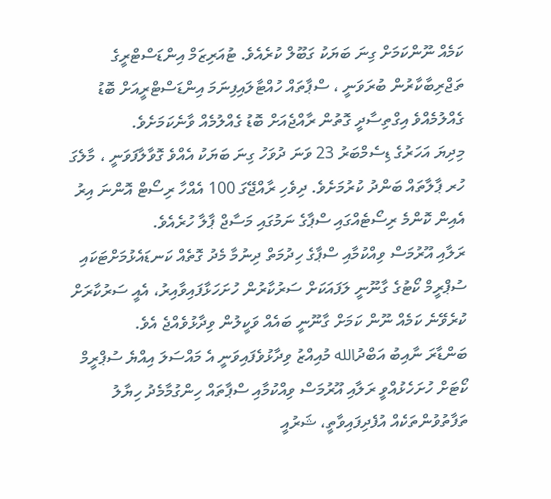ކަމެއް ނޫންކަމަށް ގިނަ ބަޔަކު ގަބޫލް ކުރެއެވެ. ޓުއަރިޒަމް އިންޑަސްޓްރީގެ ތަޖްރިބާކާރުން ބުރަވަނީ ، ސްޕާތައް ހުއްޓާލައިފިނަމަ އިންޑަސްޓްރީއަށް ބޮޑު ގެއްލުމެއްވެ އިގްތިސާދީ ގޮތުން ރާއްޖެއަށް ބޮޑު ގެއްލުމެއް ވާނެކަމަށެވެ.
މިދިޔަ އަހަރުގެ ޑިސެމްބަރު 23 ވަނަ ދުވަހު ގިނަ ބަޔަކު އެއްވެ ގޮވާލާފަވަނީ ، މާލެގަ ހުރ ޕާލާތައް ބަންދު ކުރުމަށެވެ. ދިވެހި ރާއްޖޭގަ 100 އެއްހާ ރިސޯޓް އޮންނަ އިރު އެއިން ކޮންމެ ރިސޯޓެއްގައި ސްޕާގެ ނަމުގައި މަސާޖް ޕާލާ ހުރެއެވެ.
ރަލާއި އޫރުމަސް ވިއްކުމާއި ސްޕާގެ ހިދުމަތް ދިނުމާ މެދު ގޮތެއް ކަނޑައެޅުމަށްޓަކައި ސުޕްރީމް ކޯޓުގެ ގާނޫނީ ލަފައަކަށް ސަރުކާރުން ހުށަހަޅާފައިވާއިރު، އެއީ ސަރުކާރަށް ކުރެވޭނެ ކަމެއް ނޫން ކަމަށް ގާނޫނީ ބައެއް ވަކީލުން ވިދާޅުވެއްޖެ އެވެ.
ބަންޑާރަ ނާއިބު އަބްދުالله މުއިއްޒު ވިދާޅުވެފައިވަނީ އެ މައްސަލަ އިއްޔެ ސުޕްރީމް ކޯޓަށް ހުށަހެޅުއްވީ ރަލާއި އޫރުމަސް ވިއްކުމާއި ސްޕާތައް ހިންގުމާމެދު ހިޔާލު ތަފާތުވުންތަކެއް އުފެދިފައިވާތީ، ޝަރުއީ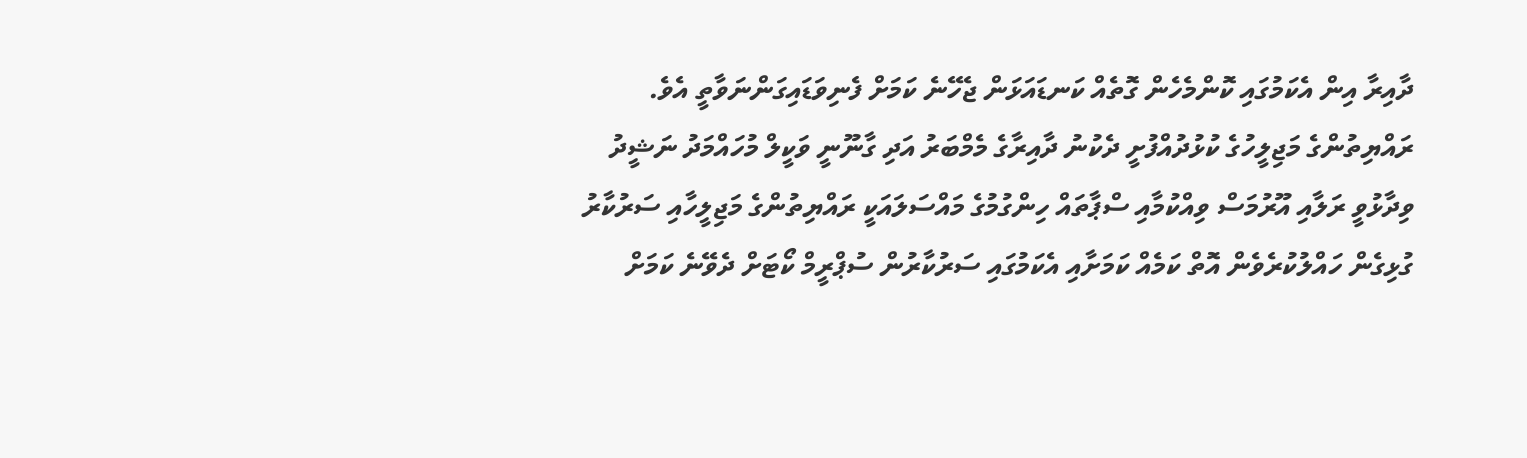ދާއިރާ އިން އެކަމުގައި ކޮންމެހެން ގޮތެއް ކަނޑައަޅަން ޖެހޭނެ ކަމަށް ފެނިވަޑައިގަންނަވާތީ އެވެ.
ރައްޔިތުންގެ މަޖިލީހުގެ ކުޅުދުއްފުށީ ދެކުނު ދާއިރާގެ މެމްބަރު އަދި ގާނޫނީ ވަކީލް މުހައްމަދު ނަޝީދު ވިދާޅުވީ ރަލާއި އޫރުމަސް ވިއްކުމާއި ސްޕާތައް ހިންގުމުގެ މައްސަލައަކީ ރައްޔިތުންގެ މަޖިލީހާއި ސަރުކާރު ގުޅިގެން ހައްލުކުރެވެން އޮތް ކަމެއް ކަމަށާއި އެކަމުގައި ސަރުކާރުން ސުޕްރީމް ކޯޓަށް ދެވޭނެ ކަމަށް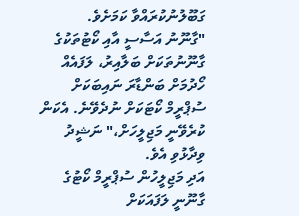ގަބޫލުނުކުރައްވާ ކަމަށެވެ.
"ގާނޫނު އަސާސީ އާއި ކޯޓުތަކުގެ ގާނޫނުތަކަށް ބަލާއިރު، ލަފައެއް ހޯދުމަށް ބަންޑާރަ ނައިބަކަށް ސުޕްރީމް ކޯޓަކަށް ނުދެވޭނެ. އެކަން ކުރެވޭނީ މަޖިލީހަށް،" ނަޝީދު ވިދާޅުވި އެވެ.
އަދި މަޖިލީހުން ސުޕްރީމް ކޯޓުގެ ގާނޫނީ ލަފައަކަށް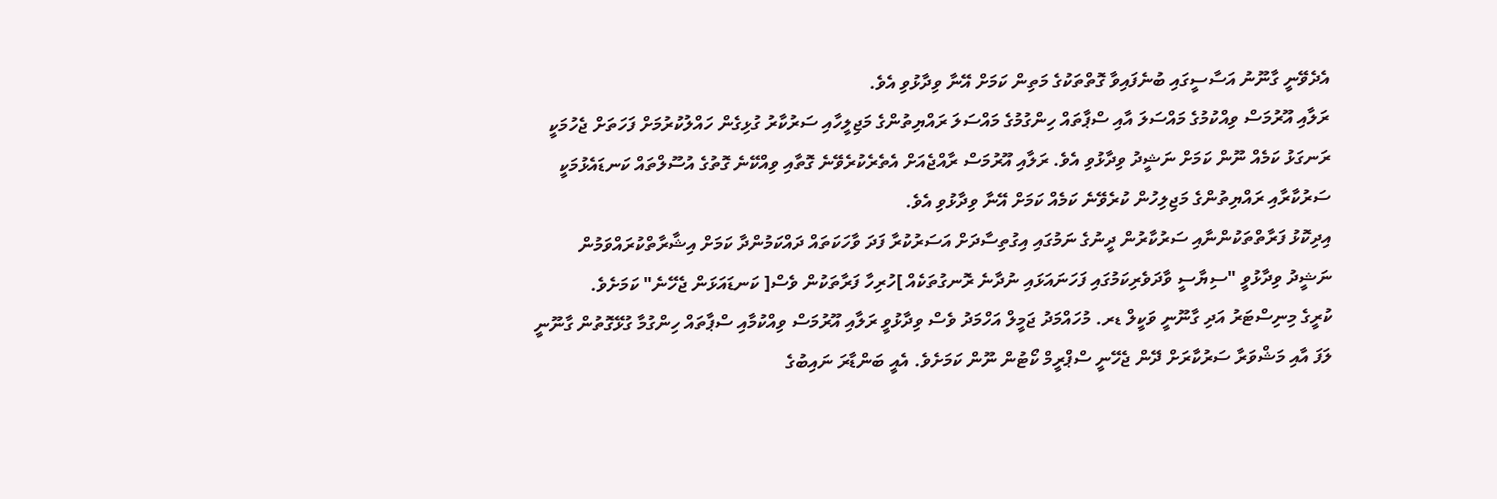އެދެވޭނީ ގާނޫނު އަސާސީގައި ބުނެފައިވާ ގޮތްތަކުގެ މަތިން ކަމަށް އޭނާ ވިދާޅުވި އެވެ.
ރަލާއި އޫރުމަސް ވިއްކުމުގެ މައްސަލަ އާއި ސްޕާތައް ހިންގުމުގެ މައްސަލަ ރައްޔިތުންގެ މަޖިލީހާއި ސަރުކާރު ގުޅިގެން ހައްލުކުރުމަށް ފަހަތަށް ޖެހުމަކީ ރަނގަޅު ކަމެއް ނޫން ކަމަށް ނަޝީދު ވިދާޅުވި އެވެ. ރަލާއި އޫރުމަސް ރާއްޖެއަށް އެތެރެކުރެވޭނެ ގޮތާއި ވިއްކޭނެ ގޮތުގެ އުސޫލްތައް ކަނޑައެޅުމަކީ ސަރުކާރާއި ރައްޔިތުންގެ މަޖިލިހުން ކުރެވޭނެ ކަމެއް ކަމަށް އޭނާ ވިދާޅުވި އެވެ.
އިދިކޮޅު ފަރާތްތަކުންނާއި ސަރުކާރުން ދީނުގެ ނަމުގައި އިގުތިސާދަށް އަސަރުކުރާ ފަދަ ވާހަކަތައް ދައްކަމުންދާ ކަމަށް އިޝާރާތްކުރައްވަމުން ނަޝީދު ވިދާޅުވީ "ސިޔާސީ ވާދަވެރިކަމުގައި ފަހަނައަޅައި ނުދާނެ ރޮނގުތަކެއް ]ހުރިހާ ފަރާތަކުން ވެސް[ ކަނޑައަޅަން ޖެހޭނެ" ކަމަށެވެ.
ކުރީގެ މިނިސްޓަރު އަދި ގާނޫނީ ވަކީލް ޑރ. މުހައްމަދު ޖަމީލް އަހްމަދު ވެސް ވިދާޅުވީ ރަލާއި އޫރުމަސް ވިއްކުމާއި ސްޕާތައް ހިންގުމާ ގުޅޭގޮތުން ގާނޫނީ ލަފަ އާއި މަޝްވަރާ ސަރުކާރަށް ދޭން ޖެހޭނީ ސްޕްރީމް ކޯޓުން ނޫން ކަމަށެވެ. އެއީ ބަންޑާރަ ނައިބުގެ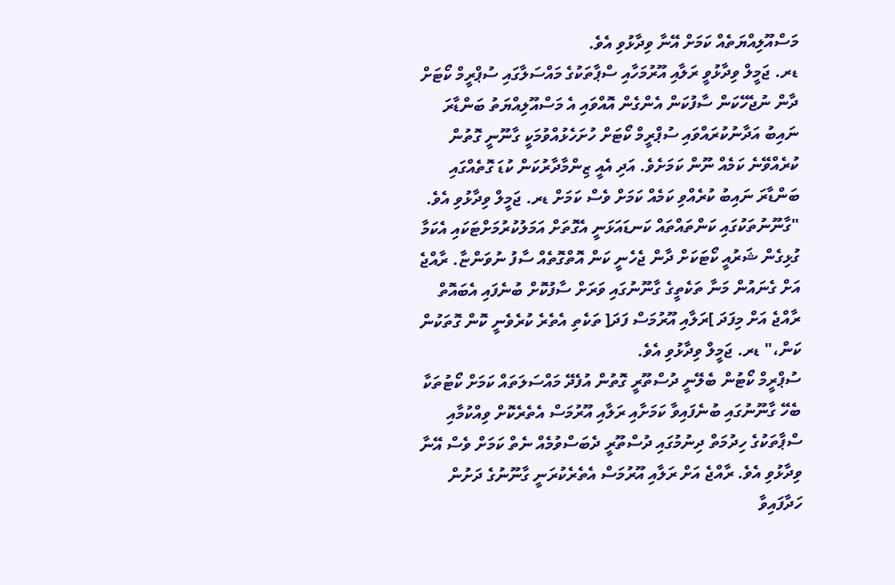މަސްއޫލިއްޔަތެއް ކަމަށް އޭނާ ވިދާޅުވި އެވެ.
ޑރ. ޖަމީލް ވިދާޅުވީ ރަލާއި އޫރުމަހާއި ސްޕާތަކުގެ މައްސަލާގައި ސުޕްރީމް ކޯޓަށް ދާން ނުޖެހޭކަން ސާފުކަން އެންގެން އޮއްވައި އެ މަސްއޫލިއްޔަތު ބަންޑާރަ ނައިބު އަދާނުކުރައްވައި ސުޕްރީމް ކޯޓަށް ހުށަހެޅުއްވުމަކީ ގާނޫނީ ގޮތުން ކުރެއްވޭނެ ކަމެއް ނޫން ކަމަށެވެ. އަދި އެއީ ޒިންމާދާރުކަން ކުޑަ ގޮތެއްގައި ބަންޑާރަ ނައިބު ކުރެއްވި ކަމެއް ކަމަށް ވެސް ކަމަށް ޑރ. ޖަމީލް ވިދާޅުވި އެވެ.
"ގާނޫނުތަކުގައި ކަންތައްތައް ކަނޑައަޅަނީ އެގޮތަށް އަމަލުކުރުމަށްޓަކައި އެކަމާ ގުޅިގެން ޝަރުއީ ކޯޓަކަށް ދާން ޖެހެނީ ކަން އޮތްގޮތެއް ސާފު ނުވަންޏާ. ރާއްޖެ އަށް ގެނައުން މަނާ ތަކެތީގެ ގާނޫނުގައި ވަރަށް ސާފުކޮށް ބުނެފައި އެބައޮތް ރާއްޖެ އަށް މިފަދަ ]ރަލާއި އޫރުމަސް ފަދަ[ ތަކެތި އެތެރެ ކުރެވެނީ ކޮން ގޮތަކުން ކަން،" ޑރ. ޖަމީލް ވިދާޅުވި އެވެ.
ސުޕްރީމް ކޯޓުން ބެލޭނީ ދުސްތޫރީ ގޮތުން އުފެދޭ މައްސަލަތައް ކަމަށް ކޯޓުތަކާ ބެހޭ ގާނޫނުގައި ބުނެފައިވާ ކަމަށާއި ރަލާއި އޫރުމަސް އެތެރެކޮށް ވިއްކުމާއި ސްޕާތަކުގެ ހިދުމަތް ދިނުމުގައި ދުސްތޫރީ ދެބަސްވުމެއް ނެތް ކަމަށް ވެސް އޭނާ ވިދާޅުވި އެވެ. ރާއްޖެ އަށް ރަލާއި އޫރުމަސް އެތެރެކުރަނީ ގާނޫނުގެ ދަށުން ހަދާފައިވާ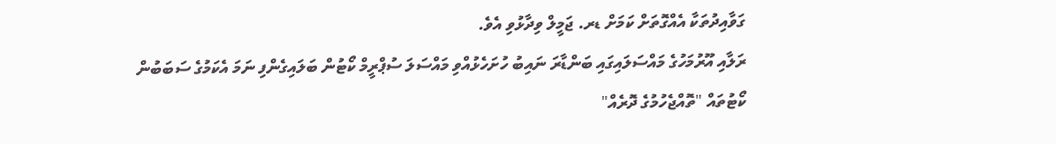ގަވާއިދުތަކާ އެއްގޮތަށް ކަމަށް ޑރ. ޖަމީލް ވިދާޅުވި އެވެ.
ރަލާއި އޫރުމަހުގެ މައްސަލައިގައި ބަންޑާރަ ނައިބު ހުށަހެޅުއްވި މައްސަލަ ސުޕްރީމް ކޯޓުން ބަލައިގެންފި ނަމަ އެކަމުގެ ސަބަބުން ކޯޓުތައް "ތޮއްޖެހުމުގެ ދޮރެއް"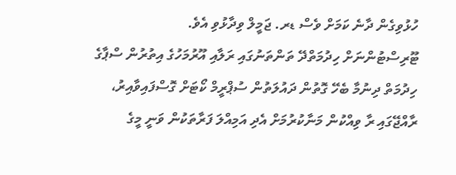ހުޅުވިގެން ދާނެ ކަމަށް ވެސް ޑރ. ޖަމީލް ވިދާޅުވި އެވެ.
ޓޫރިސްޓުންނަށް ހިދުމަތްދޭ ތަންތަނުގައި ރަލާއި އޫރުމަހުގެ އިތުރުން ސްޕާގެ ހިދުމަތް ދިނުމާ ބެހޭ ގޮތުން ދައުލަތުން ސުޕްރީމް ކޯޓަށް ގޮސްފައިވާއިރު، ރާއްޖޭގައި ރާ ވިއްކުން މަނާކުރުމަށް އެދި އަމިއްލަ ފަރާތަކުން ވަނީ މީގެ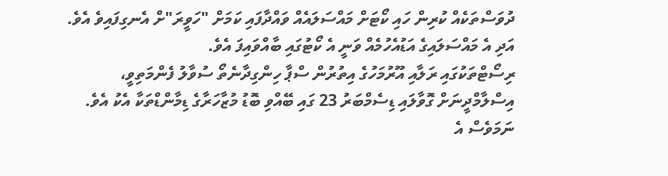ދުވަސްތަކެއް ކުރިން ހައި ކޯޓަށް މައްސަލައެއް ވައްދާފައި ކަމަށް "ހަވީރަ"ށް އެނގިފައިވެ އެވެ. އަދި އެ މައްސަލައިގެ އަޑުއެހުމެއް ވަނީ އެ ކޯޓުގައި ބާއްވައިފަ އެވެ.
ރިސޯޓްތަކުގައި ރަލާއި އޫރުމަހުގެ އިތުރުން ސްޕާ ހިންގިދާނެތޯ ސުވާލު ފެންމަތިވީ، އިސްލާމްދީނަށް ގޮވާލައި ޑިސެމްބަރު 23 ގައި ބޭއްވި ބޮޑު މުޒާހަރާގެ ޑިމާންޑްތަކާ އެކު އެވެ. ނަމަވެސް އެ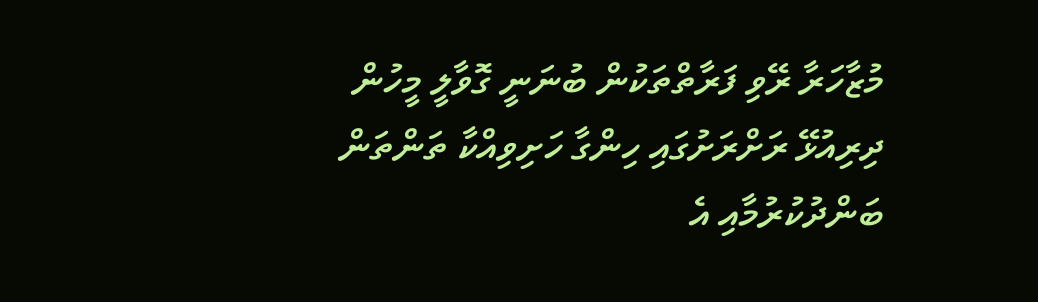މުޒާހަރާ ރޭވި ފަރާތްތަކުން ބުނަނީ ގޮވާލީ މީހުން ދިރިއުޅޭ ރަށްރަށުގައި ހިންގާ ހަށިވިއްކާ ތަންތަން ބަންދުކުރުމާއި އެ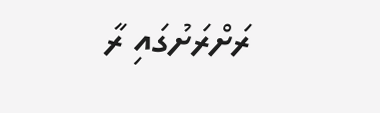ރަށްރަށުގައި ރާ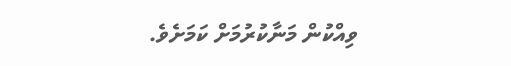ވިއްކުން މަނާކުރުމަށް ކަމަށެވެ.